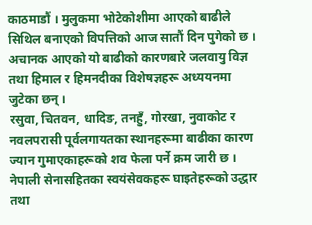काठमाडौं । मुलुकमा भोटेकोशीमा आएको बाढीले सिथिल बनाएको विपत्तिको आज सातौं दिन पुगेको छ । अचानक आएको यो बाढीको कारणबारे जलवायु विज्ञ तथा हिमाल र हिमनदीका विशेषज्ञहरू अध्ययनमा जुटेका छन् ।
रसुवा, चितवन, धादिङ, तनहुँ, गोरखा, नुवाकोट र नवलपरासी पूर्वलगायतका स्थानहरूमा बाढीका कारण ज्यान गुमाएकाहरूको शव फेला पर्ने क्रम जारी छ । नेपाली सेनासहितका स्वयंसेवकहरू घाइतेहरूको उद्धार तथा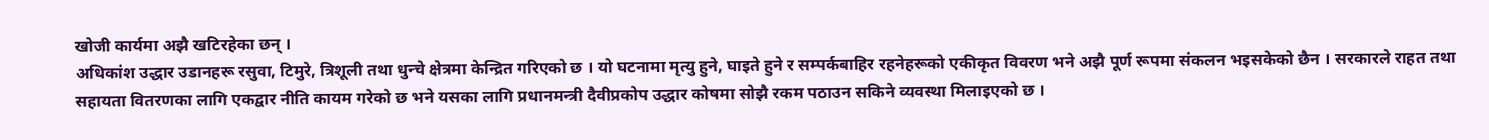खोजी कार्यमा अझै खटिरहेका छन् ।
अधिकांश उद्धार उडानहरू रसुवा, टिमुरे, त्रिशूली तथा धुन्चे क्षेत्रमा केन्द्रित गरिएको छ । यो घटनामा मृत्यु हुने, घाइते हुने र सम्पर्कबाहिर रहनेहरूको एकीकृत विवरण भने अझै पूर्ण रूपमा संकलन भइसकेको छैन । सरकारले राहत तथा सहायता वितरणका लागि एकद्वार नीति कायम गरेको छ भने यसका लागि प्रधानमन्त्री दैवीप्रकोप उद्धार कोषमा सोझै रकम पठाउन सकिने व्यवस्था मिलाइएको छ ।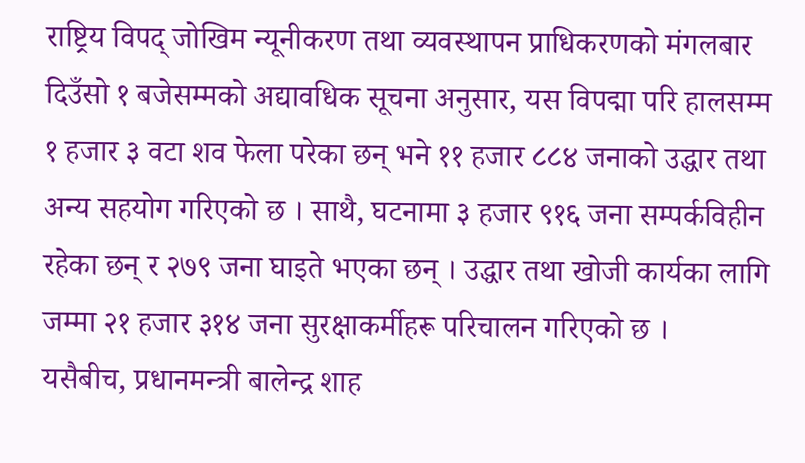राष्ट्रिय विपद् जोखिम न्यूनीकरण तथा व्यवस्थापन प्राधिकरणको मंगलबार दिउँसो १ बजेसम्मको अद्यावधिक सूचना अनुसार, यस विपद्मा परि हालसम्म १ हजार ३ वटा शव फेला परेका छन् भने ११ हजार ८८४ जनाको उद्धार तथा अन्य सहयोग गरिएको छ । साथै, घटनामा ३ हजार ९१६ जना सम्पर्कविहीन रहेका छन् र २७९ जना घाइते भएका छन् । उद्धार तथा खोजी कार्यका लागि जम्मा २१ हजार ३१४ जना सुरक्षाकर्मीहरू परिचालन गरिएको छ ।
यसैबीच, प्रधानमन्त्री बालेन्द्र शाह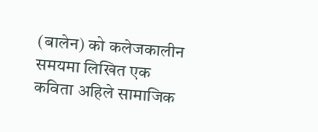(बालेन) को कलेजकालीन समयमा लिखित एक कविता अहिले सामाजिक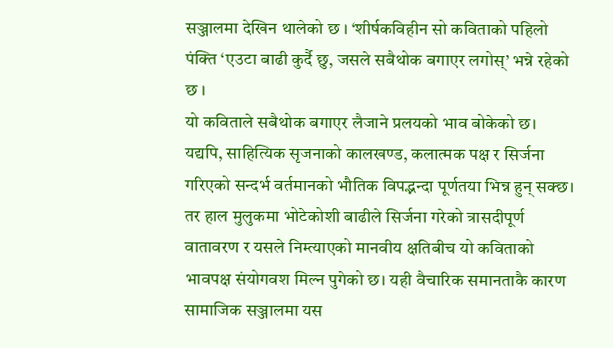सञ्जालमा देखिन थालेको छ । ‘शीर्षकविहीन सो कविताको पहिलो पंक्ति ‘एउटा बाढी कुर्दै छु, जसले सबैथोक बगाएर लगोस्’ भन्ने रहेको छ ।
यो कविताले सबैथोक बगाएर लैजाने प्रलयको भाव बोकेको छ। यद्यपि, साहित्यिक सृजनाको कालखण्ड, कलात्मक पक्ष र सिर्जना गरिएको सन्दर्भ वर्तमानको भौतिक विपद्भन्दा पूर्णतया भिन्न हुन् सक्छ। तर हाल मुलुकमा भोटेकोशी बाढीले सिर्जना गरेको त्रासदीपूर्ण वातावरण र यसले निम्त्याएको मानवीय क्षतिबीच यो कविताको भावपक्ष संयोगवश मिल्न पुगेको छ। यही वैचारिक समानताकै कारण सामाजिक सञ्जालमा यस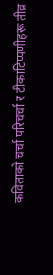कविताको चर्चा परिचर्चा र टीकाटिप्पणीहरू तीव्र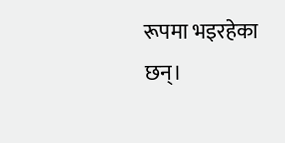रूपमा भइरहेका छन्।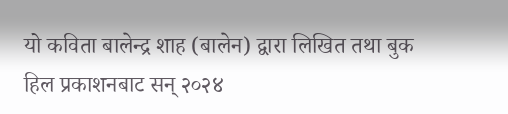यो कविता बालेन्द्र शाह (बालेन) द्वारा लिखित तथा बुक हिल प्रकाशनबाट सन् २०२४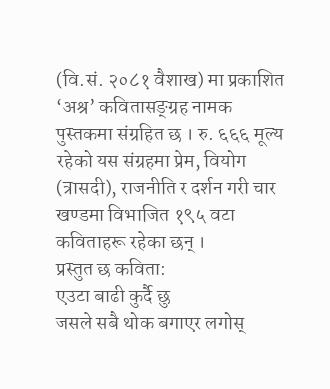(वि.सं. २०८१ वैशाख) मा प्रकाशित ‘अश्र’ कवितासङ्ग्रह नामक पुस्तकमा संग्रहित छ । रु. ६६६ मूल्य रहेको यस संग्रहमा प्रेम, वियोग (त्रासदी), राजनीति र दर्शन गरी चार खण्डमा विभाजित १९५ वटा कविताहरू रहेका छन् ।
प्रस्तुत छ कविता:
एउटा बाढी कुर्दै छु
जसले सबै थोक बगाएर लगोस्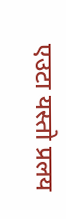एउटा यस्तो प्रलय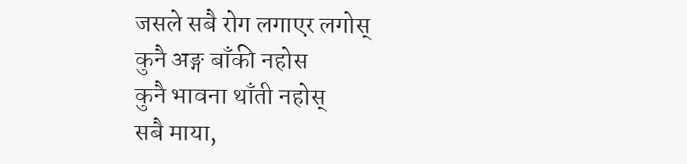जसले सबै रोग लगाएर लगोस्
कुनै अङ्ग बाँकी नहोस
कुनै भावना थाँती नहोस्
सबै माया,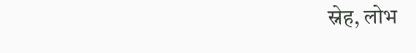स्नेह, लोभ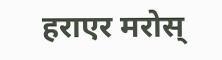हराएर मरोस्